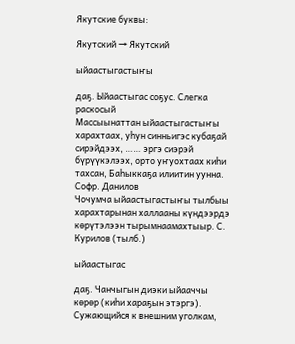Якутские буквы:

Якутский → Якутский

ыйаастыгастыҥы

даҕ. Ыйаастыгас соҕус. Слегка раскосый
Массыынаттан ыйаастыгастыҥы харахтаах, уһун синньигэс кубаҕай сирэйдээх, …… эргэ сиэрэй бүрүүкэлээх, орто уҥуохтаах киһи тахсан, Баһыккаҕа илиитин уунна. Софр. Данилов
Чочумча ыйаастыгастыҥы тылбыы харахтарынан халлааны күндээрдэ көрүтэлээн тырымнаамахтыыр. С. Курилов (тылб.)

ыйаастыгас

даҕ. Чанчыгын диэки ыйааччы көрөр (киһи хараҕын этэргэ). Сужающийся к внешним уголкам,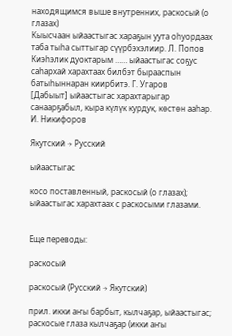находящимся выше внутренних, раскосый (о глазах)
Кыысчаан ыйаастыгас хараҕын уута оһуордаах таба тыһа сыттыгар сүүрбэхэлиир. Л. Попов
Киэһэлик дуоктарым …… ыйаастыгас соҕус саһархай харахтаах билбэт бырааспын батыһыннаран киирбитэ. Г. Угаров
[Дабыыт] ыйаастыгас харахтарыгар санаарҕабыл, кыра күлүк курдук, көстөн ааһар. И. Никифоров

Якутский → Русский

ыйаастыгас

косо поставленный, раскосый (о глазах); ыйаастыгас харахтаах с раскосыми глазами.


Еще переводы:

раскосый

раскосый (Русский → Якутский)

прил. икки аҥы барбыт, кылчаҕар, ыйаастыгас; раскосые глаза кылчаҕар (икки аҥы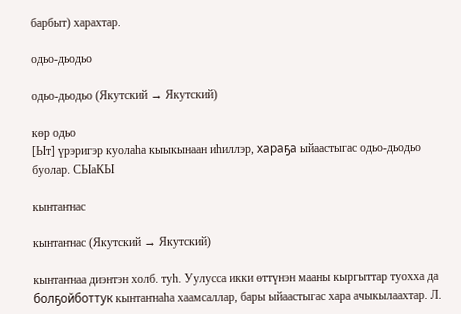барбыт) харахтар.

одьо-дьодьо

одьо-дьодьо (Якутский → Якутский)

көр одьо
[Ыт] үрэригэр куолаһа кыыкынаан иһиллэр, хараҕа ыйаастыгас одьо-дьодьо буолар. СЫаКЫ

кынтаҥнас

кынтаҥнас (Якутский → Якутский)

кынтаҥнаа диэнтэн холб. туһ. Уулусса икки өттүнэн мааны кыргыттар туохха да болҕойботтук кынтаҥнаһа хаамсаллар, бары ыйаастыгас хара ачыкылаахтар. Л.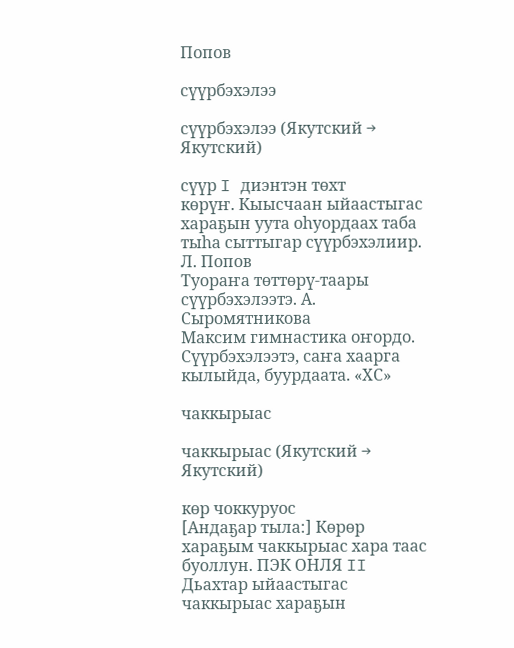Попов

сүүрбэхэлээ

сүүрбэхэлээ (Якутский → Якутский)

сүүр I диэнтэн төхт
көрүҥ. Кыысчаан ыйаастыгас хараҕын уута оһуордаах таба тыһа сыттыгар сүүрбэхэлиир. Л. Попов
Туораҥа төттөрү-таары сүүрбэхэлээтэ. А. Сыромятникова
Максим гимнастика оҥордо. Сүүрбэхэлээтэ, саҥа хаарга кылыйда, буурдаата. «ХС»

чаккырыас

чаккырыас (Якутский → Якутский)

көр чоккуруос
[Андаҕар тыла:] Көрөр хараҕым чаккырыас хара таас буоллун. ПЭК ОНЛЯ II
Дьахтар ыйаастыгас чаккырыас хараҕын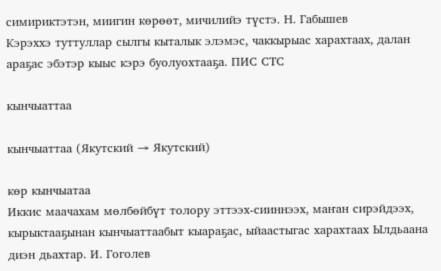симириктэтэн, миигин көрөөт, мичилийэ түстэ. Н. Габышев
Кэрэххэ туттуллар сылгы кыталык элэмэс, чаккырыас харахтаах, далан араҕас эбэтэр кыыс кэрэ буолуохтааҕа. ПИС СТС

кынчыаттаа

кынчыаттаа (Якутский → Якутский)

көр кынчыатаа
Иккис маачахам мөлбөйбүт толору эттээх-сииннээх, маҥан сирэйдээх, кырыктааҕынан кынчыаттаабыт кыараҕас, ыйаастыгас харахтаах Ылдьаана диэн дьахтар. И. Гоголев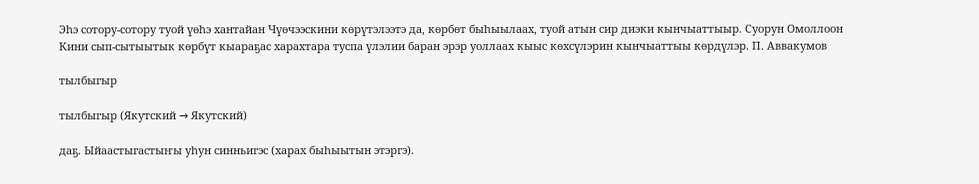Эһэ сотору-сотору туой үөһэ хантайан Чүөчээскини көрүтэлээтэ да, көрбөт быһыылаах, туой атын сир диэки кынчыаттыыр. Суорун Омоллоон
Кини сып-сытыытык көрбүт кыараҕас харахтара туспа үлэлии баран эрэр уоллаах кыыс көхсүлэрин кынчыаттыы көрдүлэр. П. Аввакумов

тылбыгыр

тылбыгыр (Якутский → Якутский)

даҕ. Ыйаастыгастыҥы уһун синньигэс (харах быһыытын этэргэ).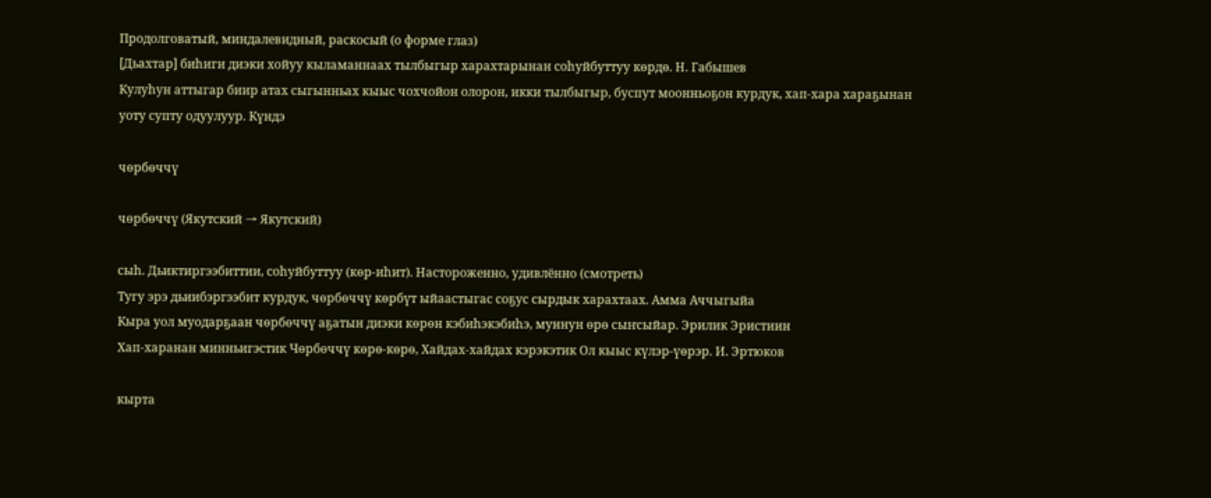Продолговатый, миндалевидный, раскосый (о форме глаз)
[Дьахтар] биһиги диэки хойуу кыламаннаах тылбыгыр харахтарынан соһуйбуттуу көрдө. Н. Габышев
Кулуһун аттыгар биир атах сыгынньах кыыс чохчойон олорон, икки тылбыгыр, буспут моонньоҕон курдук, хап-хара хараҕынан уоту супту одуулуур. Күндэ

чөрбөччү

чөрбөччү (Якутский → Якутский)

сыһ. Дьиктиргээбиттии, соһуйбуттуу (көр-иһит). Настороженно, удивлённо (смотреть)
Тугу эрэ дьиибэргээбит курдук, чөрбөччү көрбүт ыйаастыгас соҕус сырдык харахтаах. Амма Аччыгыйа
Кыра уол муодарҕаан чөрбөччү аҕатын диэки көрөн кэбиһэкэбиһэ, муннун өрө сыҥсыйар. Эрилик Эристиин
Хап-харанан минньигэстик Чөрбөччү көрө-көрө, Хайдах-хайдах кэрэкэтик Ол кыыс күлэр-үөрэр. И. Эртюков

кырта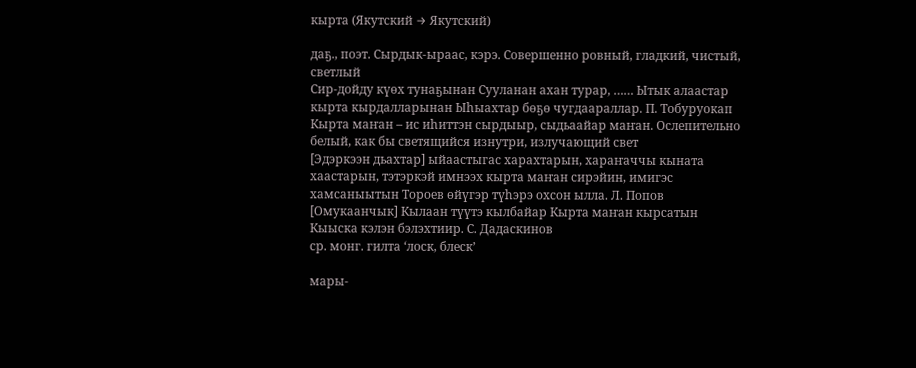кырта (Якутский → Якутский)

даҕ., поэт. Сырдык-ыраас, кэрэ. Совершенно ровный, гладкий, чистый, светлый
Сир-дойду күөх тунаҕынан Сууланан ахан турар, …… Ытык алаастар кырта кырдалларынан Ыһыахтар бөҕө чугдаараллар. П. Тобуруокап
Кырта маҥан – ис иһиттэн сырдыыр, сыдьаайар маҥан. Ослепительно белый, как бы светящийся изнутри, излучающий свет
[Эдэркээн дьахтар] ыйаастыгас харахтарын, хараҥаччы кыната хаастарын, тэтэркэй имнээх кырта маҥан сирэйин, имигэс хамсаныытын Тороев өйүгэр түһэрэ охсон ылла. Л. Попов
[Омукаанчык] Кылаан түүтэ кылбайар Кырта маҥан кырсатын Кыыска кэлэн бэлэхтиир. С. Дадаскинов
ср. монг. гилта ‘лоск, блеск’

мары-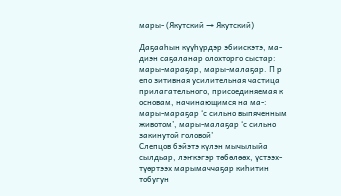мары- (Якутский → Якутский)

Даҕааһын күүһүрдэр эбиискэтэ, ма- диэн саҕаланар олохторго сыстар: мары-мараҕар, мары-малаҕар. П р епо зитивная усилительная частица прилагательного, присоединяемая к основам, начинающимся на ма-: мары-мараҕар ‘с сильно выпяченным животом’, мары-малаҕар ‘с сильно закинутой головой’
Слепцов бэйэтэ күлэн мычылыйа сылдьар, лэҥкэгэр төбөлөөх, үстээх-түөртээх марымаччаҕар киһитин тобугун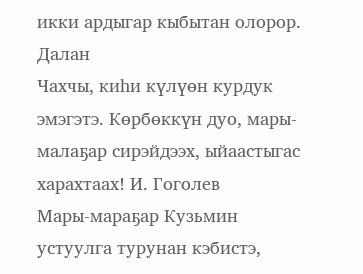икки ардыгар кыбытан олорор. Далан
Чахчы, киһи күлүөн курдук эмэгэтэ. Көрбөккүн дуо, мары-малаҕар сирэйдээх, ыйаастыгас харахтаах! И. Гоголев
Мары-мараҕар Кузьмин устуулга турунан кэбистэ,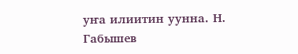уҥа илиитин уунна. Н. Габышев